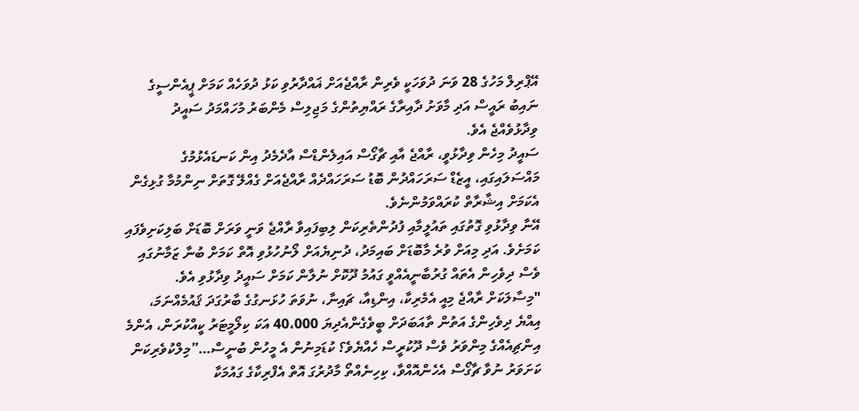އޭޕްރިލް މަހުގެ 28 ވަނަ ދުވަހަކީ ވެރިން ރާއްޖެއަށް ޣައްދާރުވި ކަޅު ދުވަހެއް ކަމަށް ޕީއެންސީގެ ނައިބު ރައީސް އަދި މާވަށު ދާއިރާގެ ރައްޔިތުންގެ މަޖިލިސް މެންބަރު މުހައްމަދު ސައީދު ވިދާޅުވެއްޖެ އެވެ.
ސައީދު މިހެން ވިދާޅުވީ، ރާއްޖެ އާއި ޗާގޯސް އައިލެންޑްސް އާދެމެދު އިން ކަނޑައެޅުމުގެ މައްސަލައިގައި، އީޒެޑް ސަރަހައްދުން ބޮޑު ސަރަހައްދެއް ރާއްޖެއަށް ގެއްލޭ ގޮތަށް ނިންމުމާ ގުޅިގެން އެކަމަށް އިޝާރާތް ކުރައްވަމުންނެވެ.
އޭނާ ވިދާޅުވި ގޮތުގައި ތައުލީމާއި ފުދުންތެރިކަން ލިބިފައިވާ ރާއްޖެ ވަނީ ވަރަށް ބޮޑަށް ބަލިކަށިވެފައި ކަމަށެވެ. އަދި މިއަށް ވުރެ މާބޮޑަށް ބައިމަދު، ދުނިޔެއަށް ލޯނުހުޅުވި އޮތް ކަމަށް ބުނާ ޒަމާނުގައި ވެސް ދިވެހިން އެތައް ގުރުބާނީއެއްވީ ގައުމު ދޫކޮށް ނުލާން ކަމަށް ސައީދު ވިދާޅުވި އެވެ.
"މިސާލަކަށް ރާއްޖެ މިއީ އެމެރިކާ، އިންޑިއާ، ޗައިނާ، ނުވަތަ ހުޅަނގުގެ ބާރުގަދަ ޤައުމެއްނަމަ، އިއްޔެ ދިވެހިންގެ އަތުން ތާއަބަދަށް ބީވެގެންއެދިޔަ 40،000 އަކަ ކިލޯމީޓަރު ކީއްކުރަން، އެންމެ އިންޗިއެއްގެ މިންވަރު ވެސް ދޫކުރީސް ހެއްޔެވެ؟ ކުޑަމިނުން އެ މީހުން ބުނީސް…”މިލްކުވެރިކަން ކަށަވަރު ނުވާ ޗާގޯސް އެހެންއޮއްވާ، ކިހިނެއްތޯ މާދުރުގަ އޮތް އެފްރިކާގެ ގައުމަކާ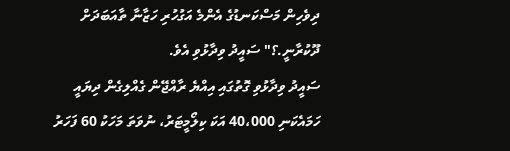ދިވެހިން މަސްކަނޑުގެ އެންމެ އަގުހުރި ހަޒާނާ ތާއަބަދަށް ދޫކުރާނީ.؟" ސައީދު ވިދާޅުވި އެވެ.
ސައީދު ވިދާޅުވި ގޮތުގައި އިއްޔެ ރާއްޖޭން ގެއްލިގެން ދިޔައީ ހަމައެކަނި 40،000 އަކަ ކިލޯމީޓަރު، ނުވަތަ މަހަކު 60 ފަހަރު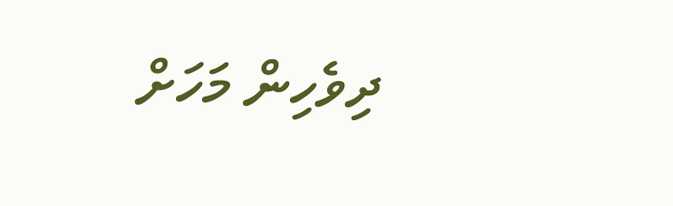ދިވެހިން މަހަށް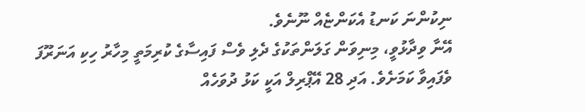ނިކުންނަ ކަނޑު އެކަންޏެއް ނޫނެވެ.
އޭނާ ވިދާޅުވީ، މިނިވަން ގަލަންތަކުގެ ދެލި ވެސް ފައިސާގެ ކުރިމަތީ މިހާރު ހިކި އަނަރޫފަ ވެފައިވާ ކަމަށެވެ. އަދި 28 އޭޕްރިލް އަކީ ކަޅު ދުވަހެއް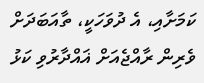ކަމަށާއި، އެ ދުވަހަކީ، ތާއަބަދަށް ވެރިން ރާއްޖެއަށް ޣައްދާރުވި ކަޅު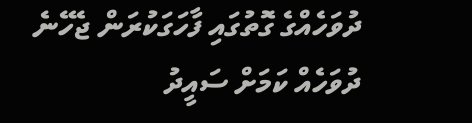ދުވަހެއްގެ ގޮތުގައި ފާހަގަކުރަން ޖެހޭނެ ދުވަހެއް ކަމަށް ސައީދު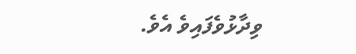ވިދާޅުވެފައިވެ އެވެ.